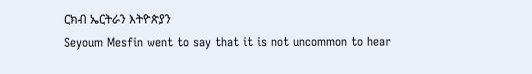ርክብ ኤርትራን እትዮጵያን
Seyoum Mesfin went to say that it is not uncommon to hear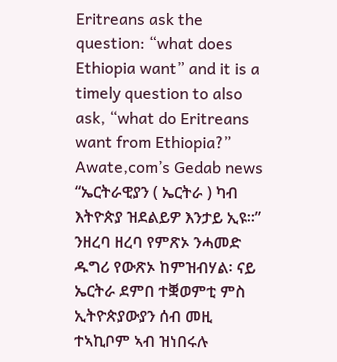Eritreans ask the question: “what does Ethiopia want” and it is a timely question to also ask, “what do Eritreans want from Ethiopia?” Awate,com’s Gedab news
“ኤርትራዊያን ( ኤርትራ ) ካብ እትዮጵያ ዝደልይዎ እንታይ ኢዩ።”
ንዘረባ ዘረባ የምጽኦ ንሓመድ ዱግሪ የውጽኦ ከምዝብሃል፡ ናይ ኤርትራ ደምበ ተቛወምቲ ምስ ኢትዮጵያውያን ሰብ መዚ ተኣኪቦም ኣብ ዝነበሩሉ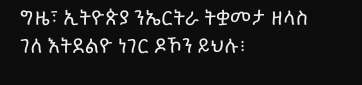ግዜ፣ ኢትዮጵያ ንኤርትራ ትቋመታ ዘላስ ገለ እትደልዮ ነገር ዶኾን ይህሉ፧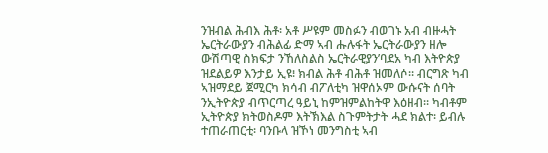ንዝብል ሕብእ ሕቶ፡ አቶ ሥዩም መስፉን ብወገኑ አብ ብዙሓት ኤርትራውያን ብሕልፊ ድማ ኣብ ሑሉፋት ኤርትራውያን ዘሎ ውሽጣዊ ስክፍታ ንኸለስልስ ኤርትራዊያን’ባደአ ካብ እትዮጵያ ዝደልይዎ እንታይ ኢዩ፧ ክብል ሕቶ ብሕቶ ዝመለሶ። ብርግጽ ካብ ኣዝማደይ ጀሚርካ ክሳብ ብፖለቲካ ዝዋሰኦም ውሱናት ሰባት ንኢትዮጵያ ብጥርጣረ ዓይኒ ከምዝምልከትዋ እዕዘብ። ካብቶም ኢትዮጵያ ክትወስዶም እትኽእል ስጉምትታት ሓደ ክልተ፡ ይብሉ ተጠራጠርቲ፡ ባንቡላ ዝኾነ መንግስቲ ኣብ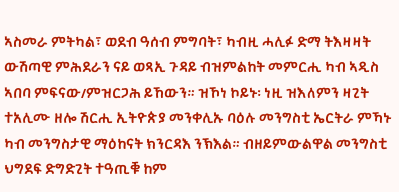ኣስመራ ምትካል፣ ወደብ ዓሰብ ምግባት፣ ካብዚ ሓሊፉ ድማ ትእዛዛት ውሽጣዊ ምሕደራን ናይ ወጻኢ ጉዳይ ብዝምልከት መምርሒ ካብ ኣዲስ ኣበባ ምፍናው/ምዝርጋሕ ይኸውን። ዝኾነ ኮይኑ፡ ነዚ ዝእለምን ዛጊት ተአሊሙ ዘሎ ሽርሒ ኢትዮጵያ መንቀሊኡ ባዕሉ መንግስቲ ኤርትራ ምኻኑ ካብ መንግስታዊ ማዕከናት ክንርዳእ ንኽእል። ብዘይምውልዋል መንግስቲ ህግደፍ ድግድጊት ተዓጢቑ ከም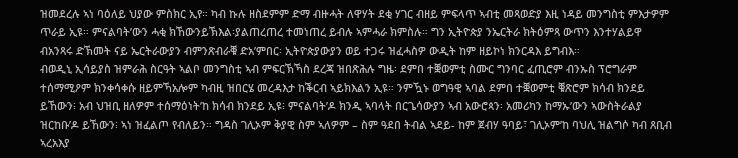ዝመደረሉ ኣነ ባዕለይ ህያው ምስክር ኢየ። ካብ ኩሉ ዘስደምም ድማ ብዙሓት ለዋሃት ደቂ ሃገር ብዘይ ምፍላጥ ኣብቲ መጻወድያ እዚ ነዳይ መንግስቲ ምእታዎም ጥራይ ኢዩ። ምናልባት’ውን ሓቂ ክኸውንይኽእል፡ያልጠረጠረ ተመነጠረ ይብሉ ኣምሓራ ክምስሉ። ግን ኢትዮጵያ ንኤርትራ ክትዕምጻ ውጥን እንተሃልይዋ ብአንጻሩ ድኽመት ናይ ኤርትራውያን ብምንጽብራቑ ድአ’ምበር፡ ኢትዮጵያውያን ወይ ተጋሩ ዝፈሓስዎ ውዲት ከም ዘይኮነ ክንርዳእ ይግብእ።
ብወዲኒ ኢሳይያስ ዝምራሕ ስርዓት ኣልቦ መንግስቲ ኣብ ምፍርኽኻስ ደረጃ ዝበጽሕሉ ግዜ፡ ደምበ ተቛወምቲ ስሙር ግንባር ፈጢሮም ብንኡስ ፕሮግራም ተሰማሚዖም ክንቀሳቀሱ ዘይምኻአሎም ካብዚ ዝበርሄ መረዳእታ ከቕርብ ኣይክእልን ኢዩ። ንምዃኑ ወግዓዊ ኣባል ደምበ ተቛወምቲ ቑጽሮም ክሳብ ክንደይ ይኸውን፧ አብ ህዝቢ ዘለዎም ተሰማዕነት’ከ ክሳብ ክንደይ ኢዩ፧ ምናልባት’ዶ ክንዲ ኣባላት በርጌሳውያን ኣብ አውሮጳን፡ አመሪካን ከማኡ’ውን ኣውስትራልያ ዝርከቡ’ዶ ይኸውን፧ ኣነ ዝፈልጦ የብለይን። ግዳስ ገሊኦም ቅያዊ ስም ኣለዎም – ስም ዓደበ ትብል ኣደይ- ከም ጀብሃ ዓባይ፣ ገሊኦም’ከ ባህሊ ዝልግሶ ካብ ጸቢብ ኣረአእያ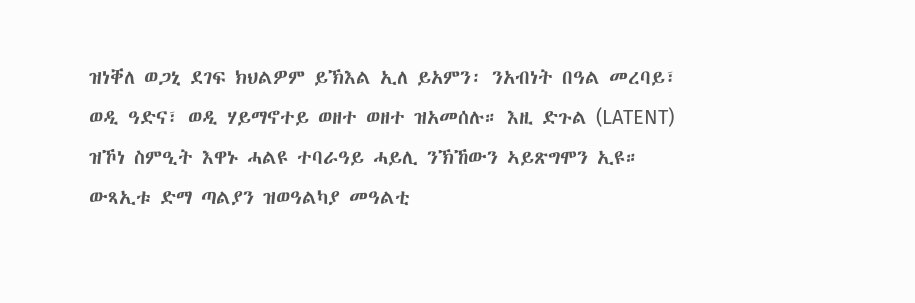ዝነቐለ ወጋኒ ደገፍ ክህልዎም ይኽእል ኢለ ይአምን፡ ንአብነት በዓል መረባይ፣ ወዲ ዓድና፣ ወዲ ሃይማኖተይ ወዘተ ወዘተ ዝአመሰሉ። እዚ ድጉል (LATENT) ዝኾነ ስምዒት እዋኑ ሓልዩ ተባራዓይ ሓይሊ ንኽኸውን ኣይጽግሞን ኢዩ። ውጻኢቱ ድማ ጣልያን ዝወዓልካያ መዓልቲ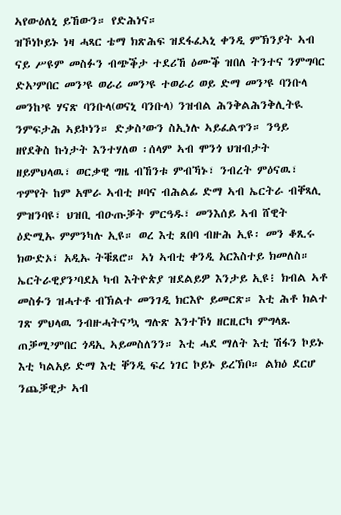ኣየውዕለኒ ይኸውን። የድሕነና።
ዝኾነኮይኑ ነዛ ሓጻር ቴማ ክጽሕፍ ዝደፋፈኣኒ ቀንዲ ምኽንያት ኣብ ናይ ሥዩም መስፉን ብጭቕታ ተደሪኸ ዕሙቕ ዝበለ ትንተና ንምግባር ድአ’ምበር መን’ዩ ወራሪ መን’ዩ ተወራሪ ወይ ድማ መን’ዩ ባንቡላ መንከ’ዩ ሃናጽ ባንቡላ(ወናኒ ባንቡላ) ንዝብል ሕንቅልሕንቅሊትዪ ንምፍታሕ ኣይኮነን። ድቃስ’ውን ስኢነሉ ኣይፈልጥን። ንዓይ ዘየደቅስ ኩነታት እንተሃለወ ፡ሰላም ኣብ ሞንጎ ህዝብታት ዘይምህላዉ፣ ወርቃዊ ግዜ ብኸንቱ ምብኻኑ፣ ንብረት ምዕናዉ፣ ጥምየት ከም አሞራ ኣብቲ ዞባና ብሕልፊ ድማ ኣብ ኤርትራ ብቐጻሊ ምዝንባዩ፣ ህዝቢ ብዑጡቓት ምርዓዱ፣ መንእሰይ ኣብ ሸዊት ዕድሚኡ ምምንካሉ ኢዩ። ወረ እቲ ጸበባ ብዙሕ ኢዩ፡ መን ቆጺሩ ክውድኦ፣ አዲኡ ትቑጸሮ። ኣነ ኣብቲ ቀንዲ አርእስተይ ክመለስ።
ኤርትራዊያን’ባደአ ካብ እትዮጵያ ዝደልይዎ እንታይ ኢዩ፧ ክብል ኣቶ መስፉን ዝሓተቶ ብኽልተ መንገዲ ክርእዮ ይመርጽ። እቲ ሕቶ ክልተ ገጽ ምህላዉ ንብዙሓትና’ኳ ግሉጽ እንተኾነ ዘርዚርካ ምግላጹ ጠቓሚ’ምበር ጎዳኢ ኣይመስለንን። እቲ ሓደ ማለት እቲ ሽፋን ኮይኑ እቲ ካልአይ ድማ እቲ ቐንዲ ፍረ ነገር ኮይኑ ይረኽቦ። ልክዕ ደርሆ ንጨቓዊታ ኣብ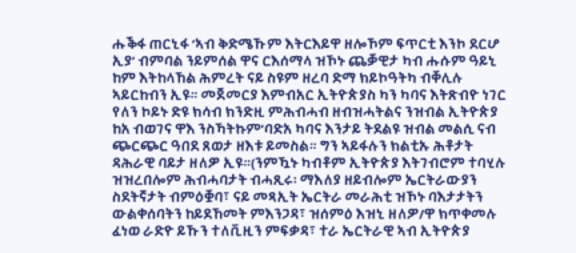ሑቕፋ ጠርኒፋ ‘ኣብ ቅድሜኹም እትርእይዋ ዘሎኾም ፍጥርቲ እንኮ ደርሆ ኢያ’ ብምባል ንይምሰል ዋና ርእሰማላ ዝኾኑ ጨቓዊታ ካብ ሑሱም ዓይኒ ከም እትከላኸል ሕምረት ናይ ስዩም ዘረባ ድማ ክይኮዓትካ ብቐሊሉ ኣይርከብን ኢዩ። መጀመርያ እምብአር ኢትዮጵያስ ካን ካባና እትጽብዮ ነገር የለን ኮይኑ ድዩ ክሳብ ክንድዚ ምሕብሓብ ዘብዝሓትልና ንዝብል ኢትዮጵያ ከአ ብወገና ዋእ ንስኻትኩም’ባድአ ካባና እንታይ ትደልዩ ዝብል መልሲ ናብ ጭርጭር ዓበደ ጸወታ ዘእቱ ይመስል። ግን ኣይፋሉን ክልቲኡ ሕቶታት ዳሕራዊ ባይታ ዘለዎ ኢዩ።(ንምዃኑ ካብቶም ኢትዮጵያ እትገብሮም ተባሂሉ ዝዝረበሎም ሕብሓባታት ብሓጺሩ፡ ማእለያ ዘይብሎም ኤርትራውያን ስደትኛታት ብምዕቛባ፣ ናይ መጻኢት ኤርትራ መራሕቲ ዝኾኑ ባእታታትን ውልቀሰባትን ከይደኸመት ምእንጋዳ፣ ዝሰምዕ እዝኒ ዘለዎ/ዋ ክጥቀመሉ ፈነወ ራድዮ ይኹን ተለቪዚን ምፍቃዳ፣ ተራ ኤርትራዊ ኣብ ኢትዮጵያ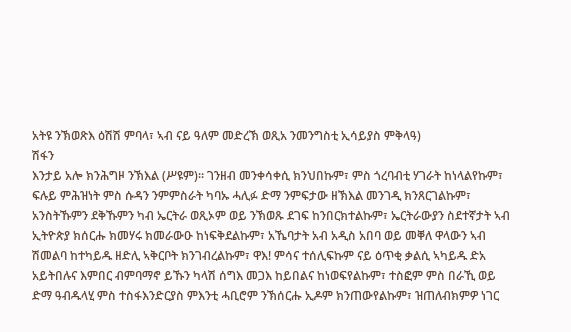አትዩ ንኽወጽእ ዕሽሽ ምባላ፣ ኣብ ናይ ዓለም መድረኽ ወጺአ ንመንግስቲ ኢሳይያስ ምቅላዓ)
ሽፋን
እንታይ አሎ ክንሕግዞ ንኽእል (ሥዩም)። ገንዘብ መንቀሳቀሲ ክንህበኩም፣ ምስ ጎረባብቲ ሃገራት ከነላልየኩም፣ ፍሉይ ምሕዝነት ምስ ሱዳን ንምምስራት ካባኡ ሓሊፉ ድማ ንምፍታው ዘኽእል መንገዲ ክንጸርገልኩም፣ አንስትኹምን ደቅኹምን ካብ ኤርትራ ወጺኦም ወይ ንኽወጹ ደገፍ ከንበርክተልኩም፣ ኤርትራውያን ስደተኛታት ኣብ ኢትዮጵያ ክሰርሑ ክመሃሩ ክመራውዑ ከነፍቅደልኩም፣ አኼባታት አብ አዲስ አበባ ወይ መቐለ ዋላውን ኣብ ሽመልባ ከተካይዱ ዘድሊ ኣቅርቦት ክንገብረልኩም፣ ዋእ! ምሳና ተሰሊፍኩም ናይ ዕጥቂ ቃልሲ ኣካይዱ ድአ አይትበሉና እምበር ብምባማኖ ይኹን ካላሽ ሰግእ መጋእ ከይበልና ከነወፍየልኩም፣ ተስፎም ምስ በራኺ ወይ ድማ ዓብዱላሂ ምስ ተስፋእንድርያስ ምእንቲ ሓቢሮም ንኽሰርሑ ኢዶም ክንጠውየልኩም፣ ዝጠለብክምዎ ነገር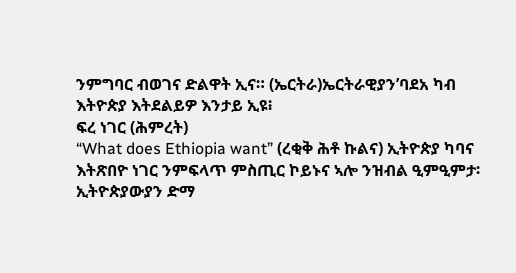ንምግባር ብወገና ድልዋት ኢና። (ኤርትራ)ኤርትራዊያን’ባደአ ካብ እትዮጵያ እትደልይዎ እንታይ ኢዩ፧
ፍረ ነገር (ሕምረት)
“What does Ethiopia want” (ረቂቅ ሕቶ ኩልና) ኢትዮጵያ ካባና እትጽበዮ ነገር ንምፍላጥ ምስጢር ኮይኑና ኣሎ ንዝብል ዒምዒምታ፡ ኢትዮጵያውያን ድማ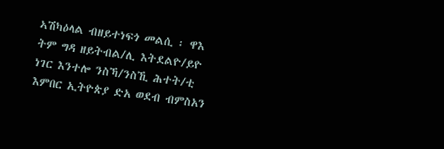ኣሽካዕላል ብዘይተነፍጎ መልሲ ፡ ዋእ ትም ግዳ ዘይትብል/ሊ እትደልዮ/ይዮ ነገር እንተሎ ንስኻ/ንስኺ ሕተት/ቲ እምበር ኢትዮጵያ ድአ ወደብ ብምስአን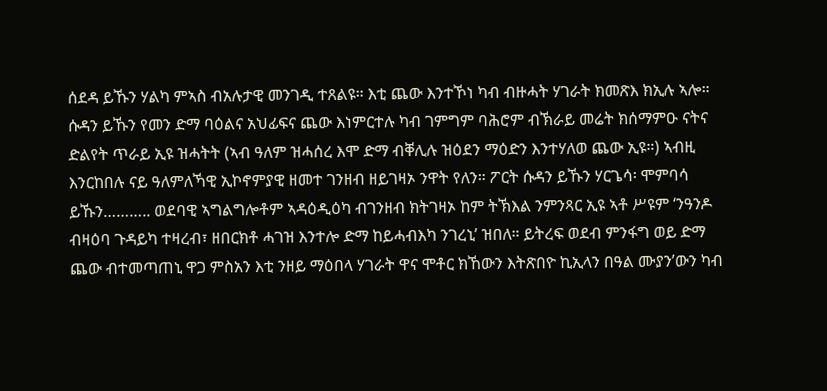ሰደዳ ይኹን ሃልካ ምኣስ ብአሉታዊ መንገዲ ተጸልዩ። እቲ ጨው እንተኾነ ካብ ብዙሓት ሃገራት ክመጽእ ክኢሉ ኣሎ። ሱዳን ይኹን የመን ድማ ባዕልና አህፊፍና ጨው እነምርተሉ ካብ ገምግም ባሕሮም ብኽራይ መሬት ክሰማምዑ ናትና ድልየት ጥራይ ኢዩ ዝሓትት (ኣብ ዓለም ዝሓሰረ እሞ ድማ ብቐሊሉ ዝዕደን ማዕድን እንተሃለወ ጨው ኢዩ።) ኣብዚ እንርከበሉ ናይ ዓለምለኻዊ ኢኮኖምያዊ ዘመተ ገንዘብ ዘይገዛኦ ንዋት የለን። ፖርት ሱዳን ይኹን ሃርጌሳ፡ ሞምባሳ ይኹን……….. ወደባዊ ኣግልግሎቶም ኣዳዕዲዕካ ብገንዘብ ክትገዛኦ ከም ትኽእል ንምንጻር ኢዩ ኣቶ ሥዩም ‘ንዓንዶ ብዛዕባ ጉዳይካ ተዛረብ፣ ዘበርክቶ ሓገዝ እንተሎ ድማ ከይሓብእካ ንገረኒ’ ዝበለ። ይትረፍ ወደብ ምንፋግ ወይ ድማ ጨው ብተመጣጠኒ ዋጋ ምስአን እቲ ንዘይ ማዕበላ ሃገራት ዋና ሞቶር ክኸውን እትጽበዮ ኪኢላን በዓል ሙያን’ውን ካብ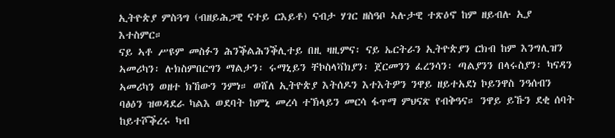ኢትዮጵያ ምስጓግ (ብዘይሕጋዊ ናተይ ርእይቶ) ናብታ ሃገር ዘስዓቦ ኣሉታዊ ተጽዕኖ ከም ዘይብሉ ኢያ እተስምር።
ናይ ኣቶ ሥዩም መስፉን ሕንቕልሕንቕሊተይ በዚ ዛዚምና፡ ናይ ኤርትራን ኢትዮጵያን ርክብ ከም እንግሊዝን ኣመሪካን፡ ሉክስምበርግን ማልታን፡ ሩማኒይን ቸኮስላቫክያን፡ ጀርመንን ፈረንሳን፡ ጣልያንን በላሩስያን፡ ካናዳን ኣመሪካን ወዘተ ክኸውን ንምነ። ወሸለ ኢትዮጵያ እትሰዶን እተእትዎን ንዋይ ዘይተአደነ ኮይንዋስ ንዓሰብን ባፅዕን ዝወዳደራ ካልእ ወደባት ከምኒ መረሳ ተኽላይን መርሳ ፋጥማ ምህናጽ የብቅዓና። ንዋይ ይኹን ደቂ ሰባት ከይተሾቕረሩ ካብ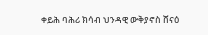ቀይሕ ባሕሪ ክሳብ ህንዳዊ ውቅያኖስ ሸናዕ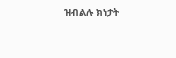ዝብልሉ ክነታት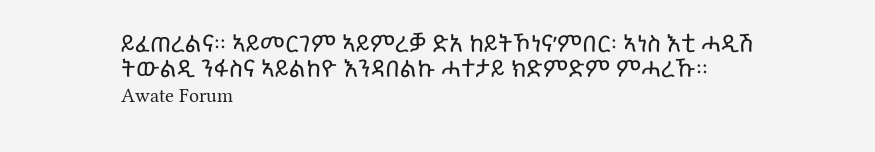ይፈጠረልና። ኣይመርገም ኣይምረቓ ድአ ከይትኾነና’ምበር፡ ኣነስ እቲ ሓዲሽ ትውልዲ ንፋስና ኣይልከዮ እንዳበልኩ ሓተታይ ክድምድም ምሓረኹ።
Awate Forum